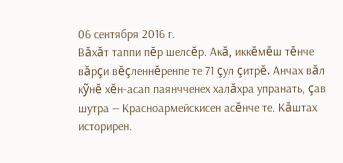06 сентября 2016 г.
Вăхăт таппи пĕр шелсĕр. Акă, иккĕмĕш тĕнче вăрçи вĕçленнĕренпе те 71 çул çитрĕ. Анчах вăл кỹнĕ хĕн-асап паянчченех халăхра упранать, çав шутра — Красноармейскисен асĕнче те. Кăштах историрен.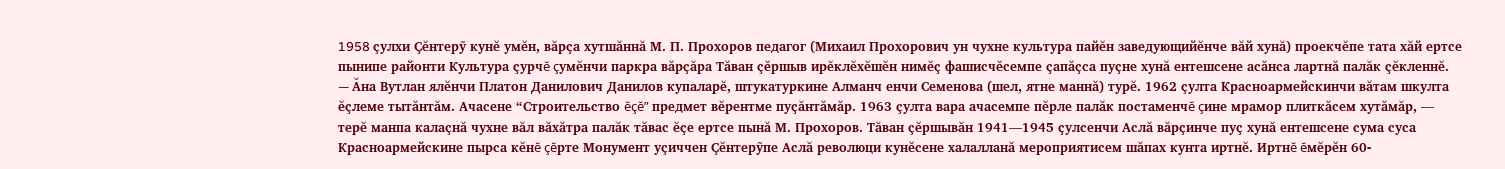1958 çулхи Çĕнтерỹ кунĕ умĕн, вăрçа хутшăннă М. П. Прохоров педагог (Михаил Прохорович ун чухне культура пайĕн заведующийĕнче вăй хунă) проекчĕпе тата хăй ертсе пынипе районти Культура çурчĕ çумĕнчи паркра вăрçăра Тăван çĕршыв ирĕклĕхĕшĕн нимĕç фашисчĕсемпе çапăçса пуçне хунă ентешсене асăнса лартнă палăк çĕкленнĕ. — Ăна Вутлан ялĕнчи Платон Данилович Данилов купаларĕ, штукатуркине Алманч енчи Семенова (шел, ятне маннă) турĕ. 1962 çулта Красноармейскинчи вăтам шкулта ĕçлеме тытăнтăм. Ачасене “Строительство ĕçĕ” предмет вĕрентме пуçăнтăмăр. 1963 çулта вара ачасемпе пĕрле палăк постаменчĕ çине мрамор плиткăсем хутăмăр, — терĕ манпа калаçнă чухне вăл вăхăтра палăк тăвас ĕçе ертсе пынă М. Прохоров. Тăван çĕршывăн 1941—1945 çулсенчи Аслă вăрçинче пуç хунă ентешсене сума суса Красноармейскине пырса кĕнĕ çĕрте Монумент уçиччен Çĕнтерỹпе Аслă революци кунĕсене халалланă мероприятисем шăпах кунта иртнĕ. Иртнĕ ĕмĕрĕн 60-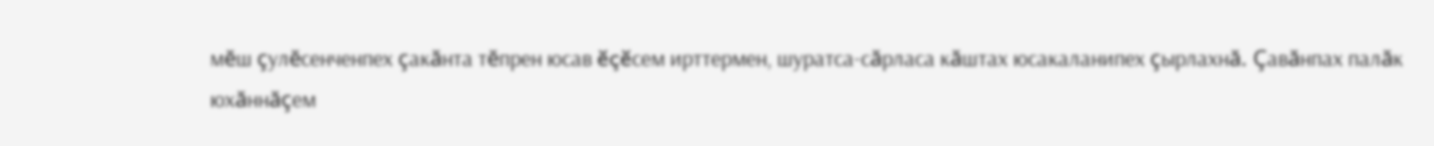мĕш çулĕсенченпех çакăнта тĕпрен юсав ĕçĕсем ирттермен, шуратса-сăрласа кăштах юсакаланипех çырлахнă. Çавăнпах палăк юхăннăçем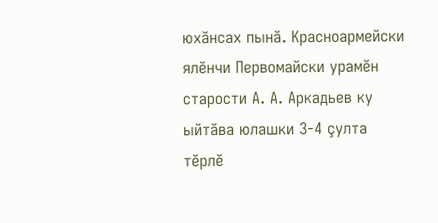юхăнсах пынă. Красноармейски ялĕнчи Первомайски урамĕн старости А. А. Аркадьев ку ыйтăва юлашки 3-4 çулта тĕрлĕ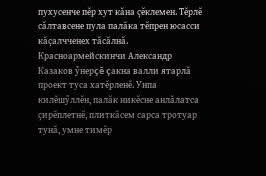пухусенче пĕр хут кăна çĕклемен. Тĕрлĕ сăлтавсене пула палăка тĕпрен юсасси кăçалчченех тăсăлнă. Красноармейскинчи Александр Казаков ỹнерçĕ çакна валли ятарлă проект туса хатĕрленĕ. Унпа килĕшỹллĕн, палăк никĕсне анлăлатса çирĕплетнĕ, плиткăсем сарса тротуар тунă, умне тимĕр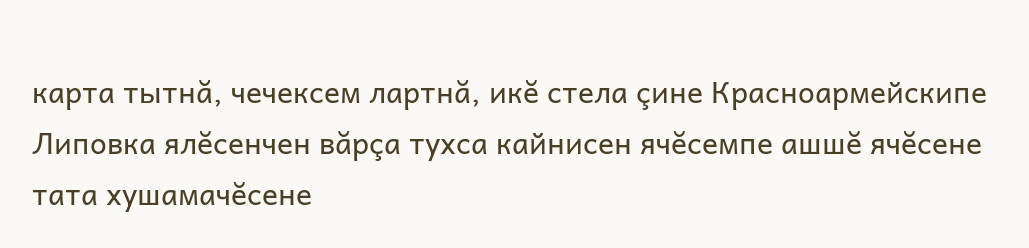карта тытнă, чечексем лартнă, икĕ стела çине Красноармейскипе Липовка ялĕсенчен вăрçа тухса кайнисен ячĕсемпе ашшĕ ячĕсене тата хушамачĕсене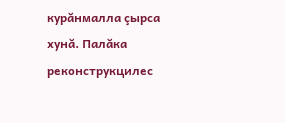курăнмалла çырса хунă. Палăка реконструкцилес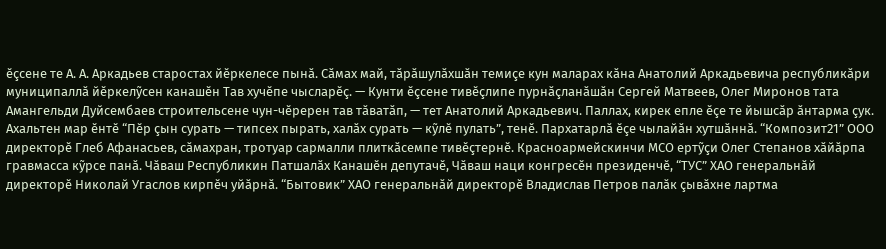ĕçсене те А. А. Аркадьев старостах йĕркелесе пынă. Сăмах май, тăрăшулăхшăн темиçе кун маларах кăна Анатолий Аркадьевича республикăри муниципаллă йĕркелỹсен канашĕн Тав хучĕпе чысларĕç. — Кунти ĕçсене тивĕçлипе пурнăçланăшăн Сергей Матвеев, Олег Миронов тата Амангельди Дуйсембаев строительсене чун-чĕререн тав тăватăп, — тет Анатолий Аркадьевич. Паллах, кирек епле ĕçе те йышсăр ăнтарма çук. Ахальтен мар ĕнтĕ “Пĕр çын сурать — типсех пырать, халăх сурать — кỹлĕ пулать”, тенĕ. Пархатарлă ĕçе чылайăн хутшăннă. “Композит21” ООО директорĕ Глеб Афанасьев, сăмахран, тротуар сармалли плиткăсемпе тивĕçтернĕ. Красноармейскинчи МСО ертỹçи Олег Степанов хăйăрпа гравмасса кỹрсе панă. Чăваш Республикин Патшалăх Канашĕн депутачĕ, Чăваш наци конгресĕн президенчĕ, “ТУС” ХАО генеральнăй директорĕ Николай Угаслов кирпĕч уйăрнă. “Бытовик” ХАО генеральнăй директорĕ Владислав Петров палăк çывăхне лартма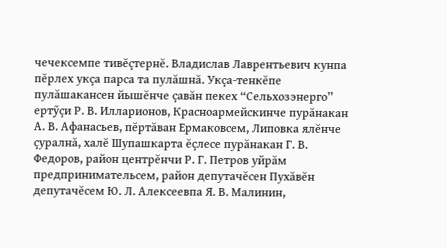чечексемпе тивĕçтернĕ. Владислав Лаврентьевич кунпа пĕрлех укçа парса та пулăшнă. Укçа-тенкĕпе пулăшакансен йышĕнче çавăн пекех “Сельхозэнерго” ертỹçи Р. В. Илларионов, Красноармейскинче пурăнакан А. В. Афанасьев, пĕртăван Ермаковсем, Липовка ялĕнче çуралнă, халĕ Шупашкарта ĕçлесе пурăнакан Г. В. Федоров, район центрĕнчи Р. Г. Петров уйрăм предпринимательсем, район депутачĕсен Пухăвĕн депутачĕсем Ю. Л. Алексеевпа Я. В. Малинин,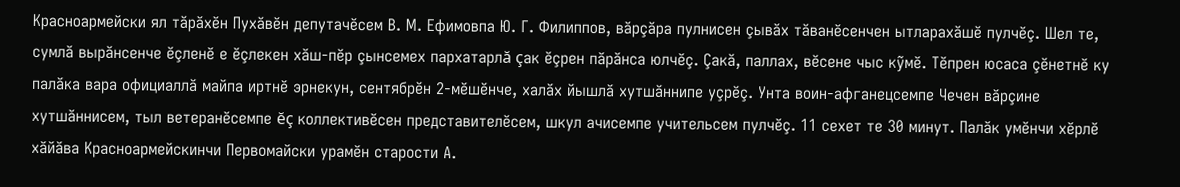Красноармейски ял тăрăхĕн Пухăвĕн депутачĕсем В. М. Ефимовпа Ю. Г. Филиппов, вăрçăра пулнисен çывăх тăванĕсенчен ытларахăшĕ пулчĕç. Шел те, сумлă вырăнсенче ĕçленĕ е ĕçлекен хăш-пĕр çынсемех пархатарлă çак ĕçрен пăрăнса юлчĕç. Çакă, паллах, вĕсене чыс кỹмĕ. Тĕпрен юсаса çĕнетнĕ ку палăка вара официаллă майпа иртнĕ эрнекун, сентябрĕн 2-мĕшĕнче, халăх йышлă хутшăннипе уçрĕç. Унта воин-афганецсемпе Чечен вăрçине хутшăннисем, тыл ветеранĕсемпе ĕç коллективĕсен представителĕсем, шкул ачисемпе учительсем пулчĕç. 11 сехет те 30 минут. Палăк умĕнчи хĕрлĕ хăйăва Красноармейскинчи Первомайски урамĕн старости А.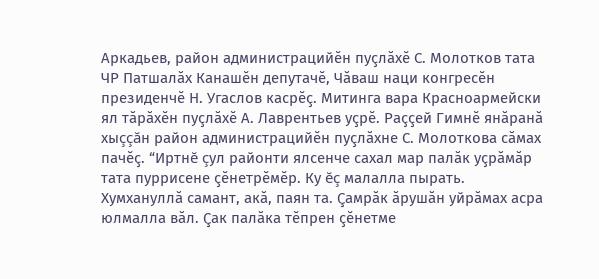Аркадьев, район администрацийĕн пуçлăхĕ С. Молотков тата ЧР Патшалăх Канашĕн депутачĕ, Чăваш наци конгресĕн президенчĕ Н. Угаслов касрĕç. Митинга вара Красноармейски ял тăрăхĕн пуçлăхĕ А. Лаврентьев уçрĕ. Раççей Гимнĕ янăранă хыççăн район администрацийĕн пуçлăхне С. Молоткова сăмах пачĕç. “Иртнĕ çул районти ялсенче сахал мар палăк уçрăмăр тата пуррисене çĕнетрĕмĕр. Ку ĕç малалла пырать. Хумхануллă самант, акă, паян та. Çамрăк ăрушăн уйрăмах асра юлмалла вăл. Çак палăка тĕпрен çĕнетме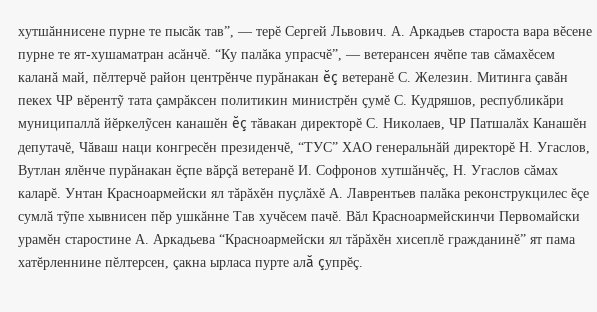хутшăннисене пурне те пысăк тав”, — терĕ Сергей Львович. А. Аркадьев староста вара вĕсене пурне те ят-хушаматран асăнчĕ. “Ку палăка упрасчĕ”, — ветерансен ячĕпе тав сăмахĕсем каланă май, пĕлтерчĕ район центрĕнче пурăнакан ĕç ветеранĕ С. Железин. Митинга çавăн пекех ЧР вĕрентỹ тата çамрăксен политикин министрĕн çумĕ С. Кудряшов, республикăри муниципаллă йĕркелỹсен канашĕн ĕç тăвакан директорĕ С. Николаев, ЧР Патшалăх Канашĕн депутачĕ, Чăваш наци конгресĕн президенчĕ, “ТУС” ХАО генеральнăй директорĕ Н. Угаслов, Вутлан ялĕнче пурăнакан ĕçпе вăрçă ветеранĕ И. Софронов хутшăнчĕç, Н. Угаслов сăмах каларĕ. Унтан Красноармейски ял тăрăхĕн пуçлăхĕ А. Лаврентьев палăка реконструкцилес ĕçе сумлă тỹпе хывнисен пĕр ушкăнне Тав хучĕсем пачĕ. Вăл Красноармейскинчи Первомайски урамĕн старостине А. Аркадьева “Красноармейски ял тăрăхĕн хисеплĕ гражданинĕ” ят пама хатĕрленнине пĕлтерсен, çакна ырласа пурте алă çупрĕç.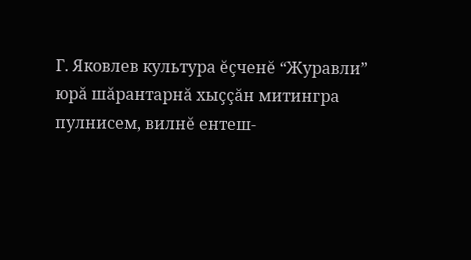Г. Яковлев культура ĕçченĕ “Журавли” юрă шăрантарнă хыççăн митингра пулнисем, вилнĕ ентеш-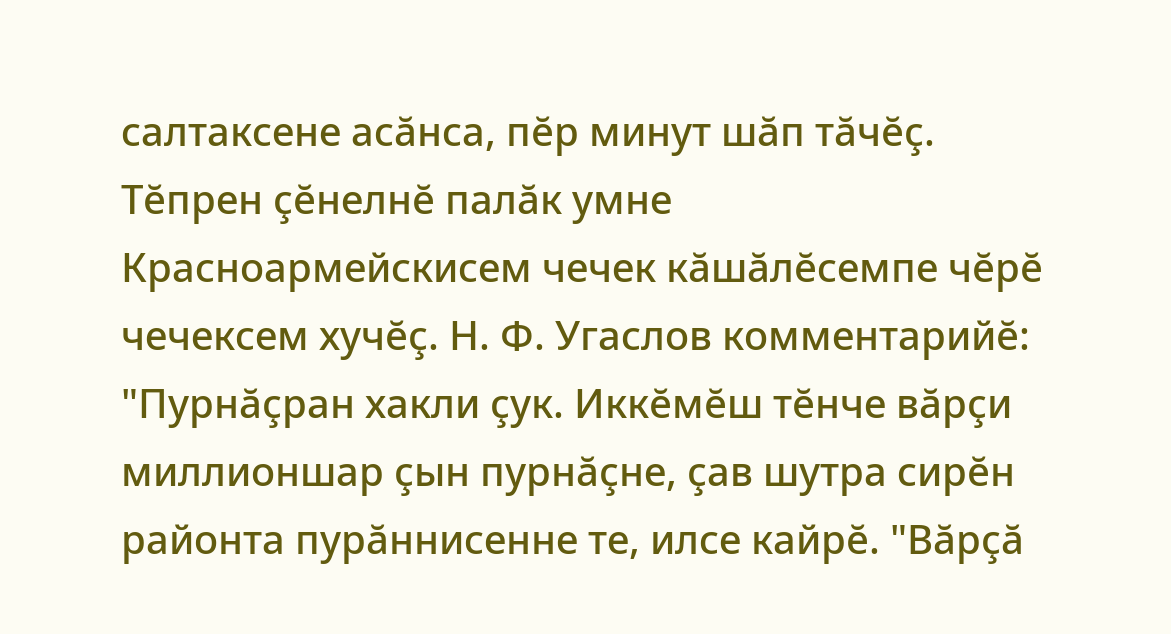салтаксене асăнса, пĕр минут шăп тăчĕç. Тĕпрен çĕнелнĕ палăк умне Красноармейскисем чечек кăшăлĕсемпе чĕрĕ чечексем хучĕç. Н. Ф. Угаслов комментарийĕ: "Пурнăçран хакли çук. Иккĕмĕш тĕнче вăрçи миллионшар çын пурнăçне, çав шутра сирĕн районта пурăннисенне те, илсе кайрĕ. "Вăрçă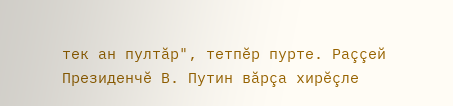тек ан пултăр", тетпĕр пурте. Раççей Президенчĕ В. Путин вăрçа хирĕçле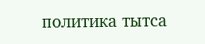политика тытса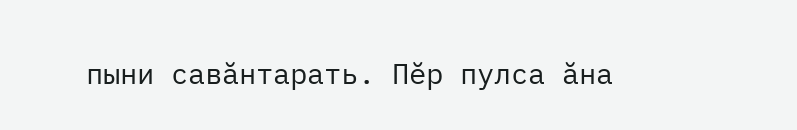пыни савăнтарать. Пĕр пулса ăна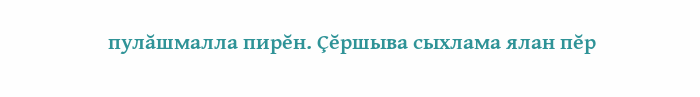пулăшмалла пирĕн. Çĕршыва сыхлама ялан пĕр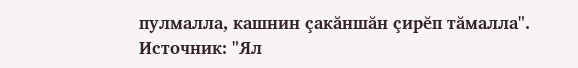пулмалла, кашнин çакăншăн çирĕп тăмалла".
Источник: "Ял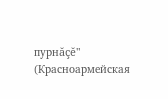пурнăçĕ" (Красноармейская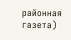районная газета)